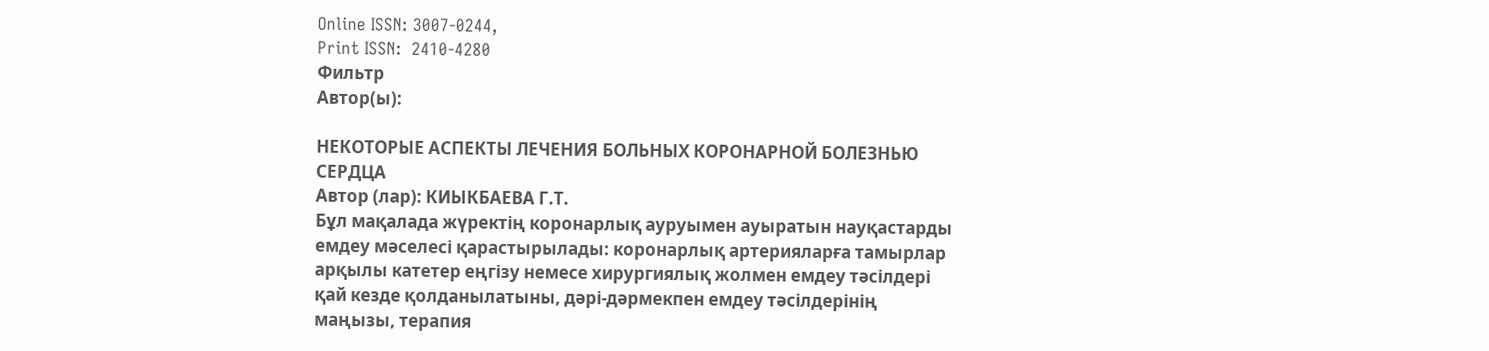Online ISSN: 3007-0244,
Print ISSN:  2410-4280
Фильтр
Автор(ы):

НЕКОТОРЫЕ АСПЕКТЫ ЛЕЧЕНИЯ БОЛЬНЫХ КОРОНАРНОЙ БОЛЕЗНЬЮ СЕРДЦА
Автор (лар): КИЫКБАЕВА Г.Т.
Бұл мақалада жүректің коронарлық ауруымен ауыратын науқастарды емдеу мәселесі қарастырылады: коронарлық артерияларға тамырлар арқылы катетер еңгізу немесе хирургиялық жолмен емдеу тәсілдері қай кезде қолданылатыны, дәрі-дәрмекпен емдеу тәсілдерінің маңызы, терапия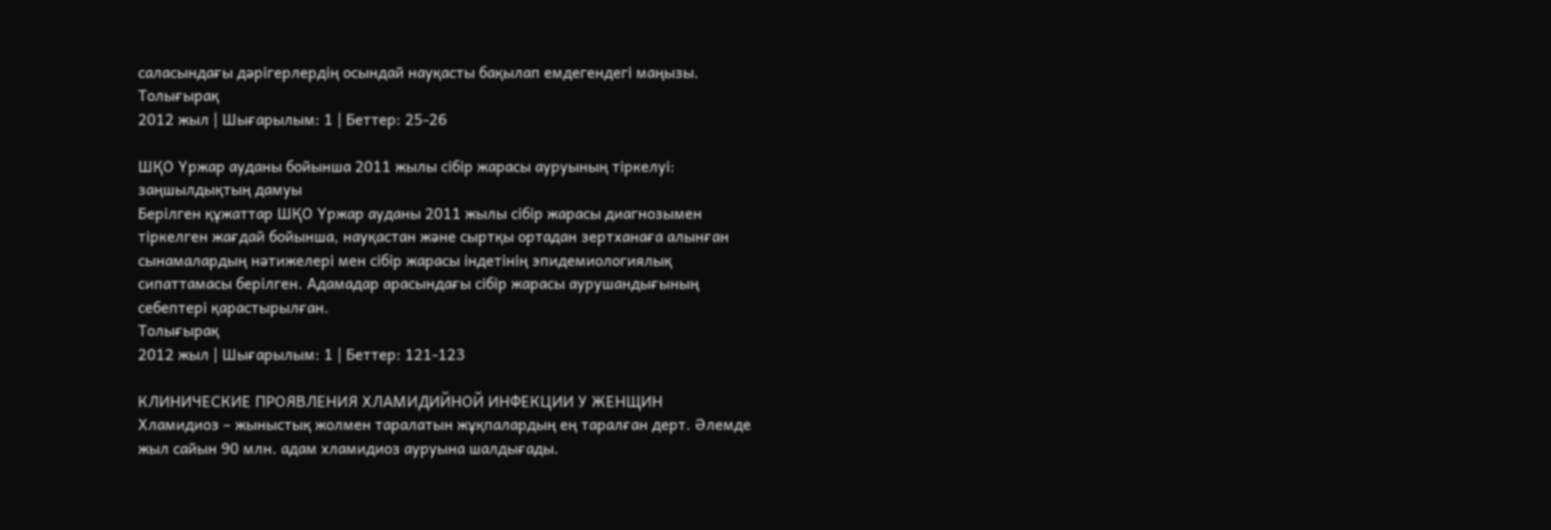саласындағы дәрігерлердің осындай науқасты бақылап емдегендегі маңызы.
Толығырақ
2012 жыл | Шығарылым: 1 | Беттер: 25-26

ШҚО Үржар ауданы бойынша 2011 жылы сібір жарасы ауруының тіркелуі: заңшылдықтың дамуы
Берілген құжаттар ШҚО Үржар ауданы 2011 жылы сібір жарасы диагнозымен тіркелген жағдай бойынша, науқастан және сыртқы ортадан зертханаға алынған сынамалардың нәтижелері мен сібір жарасы індетінің эпидемиологиялық сипаттамасы берілген. Адамадар арасындағы сібір жарасы аурушандығының себептері қарастырылған.
Толығырақ
2012 жыл | Шығарылым: 1 | Беттер: 121-123

КЛИНИЧЕСКИЕ ПРОЯВЛЕНИЯ ХЛАМИДИЙНОЙ ИНФЕКЦИИ У ЖЕНЩИН
Хламидиоз – жыныстық жолмен таралатын жұқпалардың ең таралған дерт. Әлемде жыл сайын 90 млн. адам хламидиоз ауруына шалдығады.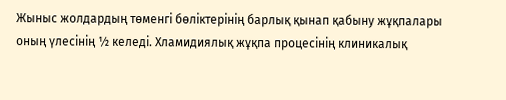Жыныс жолдардың төменгі бөліктерінің барлық қынап қабыну жұқпалары оның үлесінің ½ келеді. Хламидиялық жұқпа процесінің клиникалық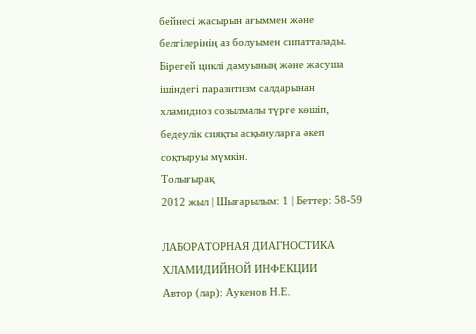бейнесі жасырын ағыммен және белгілерінің аз болуымен сипатталады. Бірегей циклі дамуының және жасуша ішіндегі паразитизм салдарынан хламидиоз созылмалы түрге көшіп, бедеулік сияқты асқынуларға әкеп соқтыруы мүмкін.
Толығырақ
2012 жыл | Шығарылым: 1 | Беттер: 58-59

ЛАБОРАТОРНАЯ ДИАГНОСТИКА ХЛАМИДИЙНОЙ ИНФЕКЦИИ
Автор (лар): Аукенов Н.Е.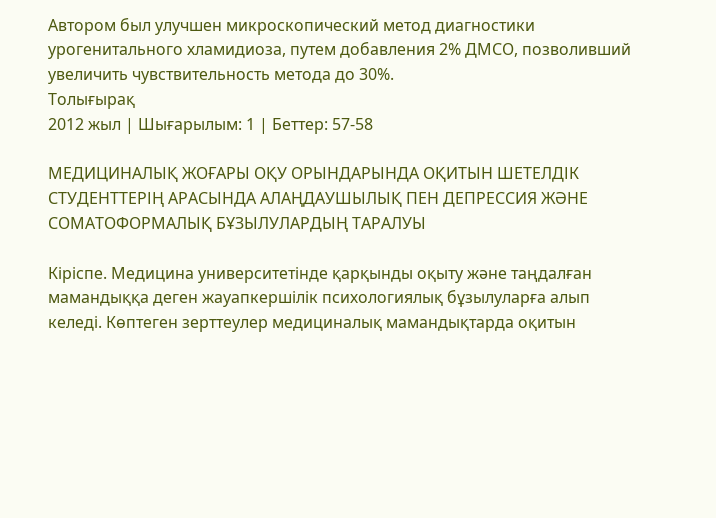Автором был улучшен микроскопический метод диагностики урогенитального хламидиоза, путем добавления 2% ДМСО, позволивший увеличить чувствительность метода до 30%.
Толығырақ
2012 жыл | Шығарылым: 1 | Беттер: 57-58

МЕДИЦИНАЛЫҚ ЖОҒАРЫ ОҚУ ОРЫНДАРЫНДА ОҚИТЫН ШЕТЕЛДІК СТУДЕНТТЕРІҢ АРАСЫНДА АЛАҢДАУШЫЛЫҚ ПЕН ДЕПРЕССИЯ ЖӘНЕ СОМАТОФОРМАЛЫҚ БҰЗЫЛУЛАРДЫҢ ТАРАЛУЫ

Кіріспе. Медицина университетінде қарқынды оқыту және таңдалған мамандыққа деген жауапкершілік психологиялық бұзылуларға алып келеді. Көптеген зерттеулер медициналық мамандықтарда оқитын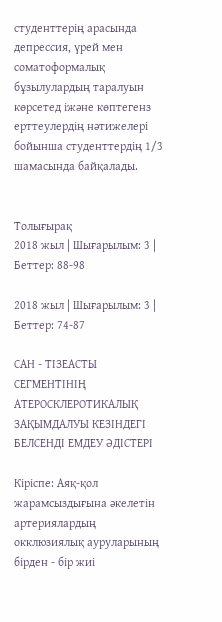студенттерің арасында депрессия, үрей мен соматоформалық бұзылулардың таралуын көрсетед іжәне көптегенз ерттеулердің нәтижелері бойынша студенттердің 1/3 шамасында байқалады.


Толығырақ
2018 жыл | Шығарылым: 3 | Беттер: 88-98

2018 жыл | Шығарылым: 3 | Беттер: 74-87

САН - ТІЗЕАСТЫ СЕГМЕНТІНІҢ АТЕРОСКЛЕРОТИКАЛЫҚ ЗАҚЫМДАЛУЫ КЕЗІНДЕГІ БЕЛСЕНДІ ЕМДЕУ ӘДІСТЕРІ

Кіріспе: Аяқ-қол жарамсыздығына әкелетін артериялардың окклюзиялық ауруларының бірден - бір жиі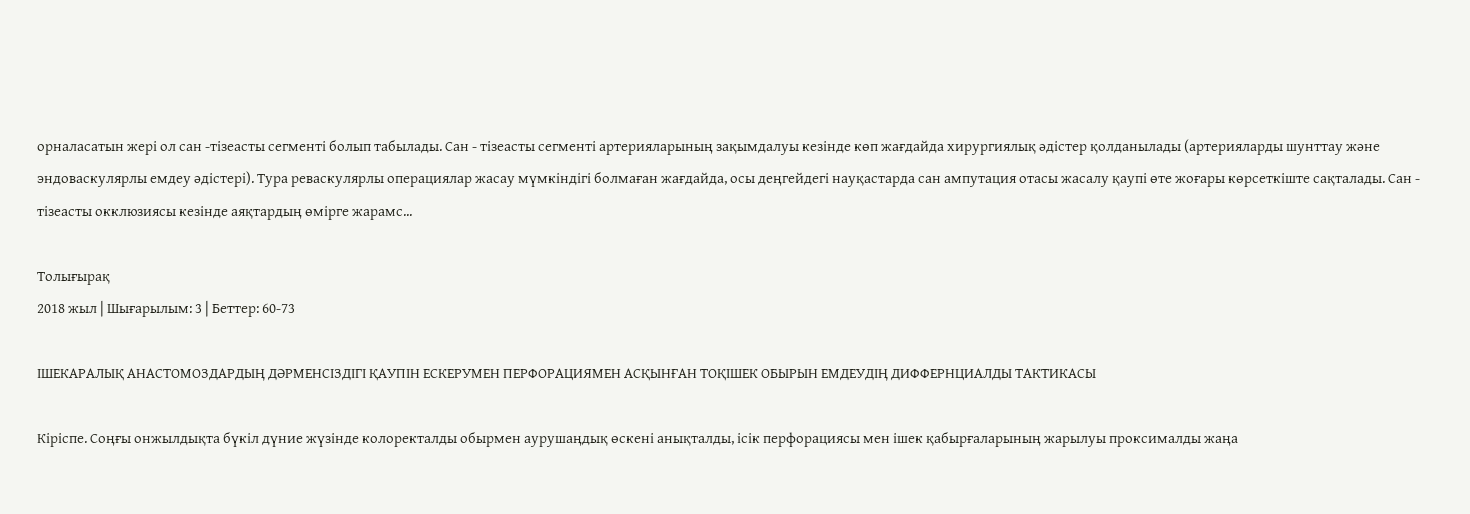орналасатын жері ол сан -тізеасты сегменті болып табылады. Сан - тізеасты сегменті артерияларының зақымдалуы кезінде көп жағдайда хирургиялық әдістер қолданылады (артерияларды шунттау және эндоваскулярлы емдеу әдістері). Тура реваскулярлы операциялар жасау мүмкіндігі болмаған жағдайда, осы деңгейдегі науқастарда сан ампутация отасы жасалу қаупі өте жоғары көрсеткіште сақталады. Сан - тізеасты окклюзиясы кезінде аяқтардың өмірге жарамс...

Толығырақ
2018 жыл | Шығарылым: 3 | Беттер: 60-73

ІШЕКАРАЛЫҚ АНАСТОМОЗДАРДЫҢ ДӘРМЕНСІЗДІГІ ҚАУПІН ЕСКЕРУМЕН ПЕРФОРАЦИЯМЕН АСҚЫНҒАН ТОҚІШЕК ОБЫРЫН ЕМДЕУДІҢ ДИФФЕРНЦИАЛДЫ ТАКТИКАСЫ

Кіріспе. Соңғы онжылдықта бүкіл дүние жүзінде колоректалды обырмен аурушаңдық өскені анықталды, ісік перфорациясы мен ішек қабырғаларының жарылуы проксималды жаңа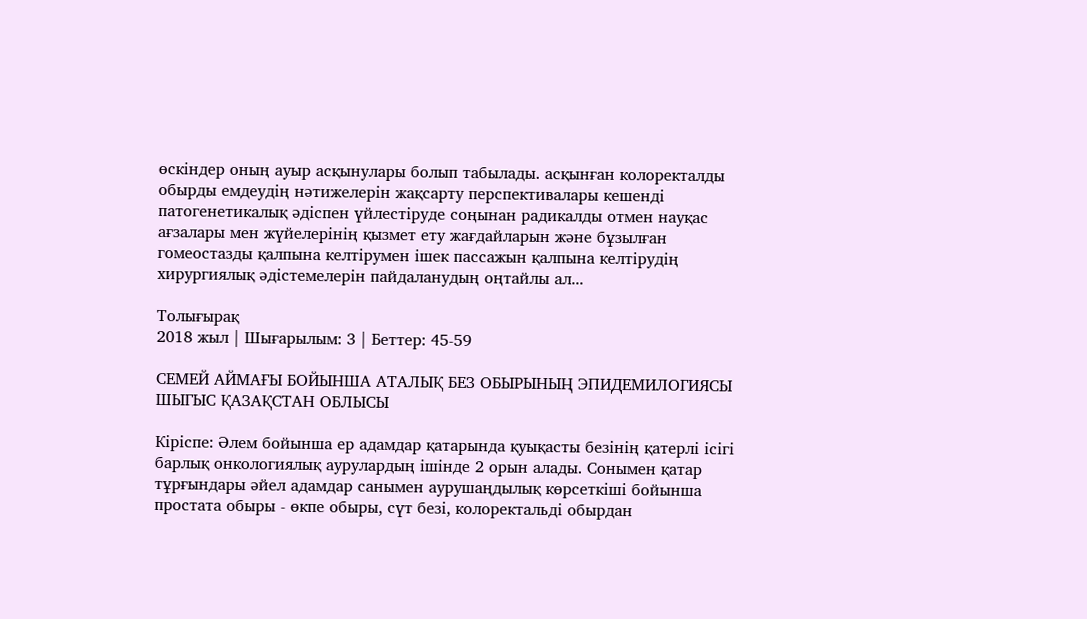өскіндер оның ауыр асқынулары болып табылады. асқынған колоректалды обырды емдеудің нәтижелерін жақсарту перспективалары кешенді патогенетикалық әдіспен үйлестіруде соңынан радикалды отмен науқас ағзалары мен жүйелерінің қызмет ету жағдайларын және бұзылған гомеостазды қалпына келтірумен ішек пассажын қалпына келтірудің хирургиялық әдістемелерін пайдаланудың оңтайлы ал...

Толығырақ
2018 жыл | Шығарылым: 3 | Беттер: 45-59

СЕМЕЙ АЙМАҒЫ БОЙЫНША АТАЛЫҚ БЕЗ ОБЫРЫНЫҢ ЭПИДЕМИЛОГИЯСЫ ШЫГЫС ҚАЗАҚСТАН ОБЛЫСЫ

Кіріспе: Әлем бойынша ер адамдар қатарында қуықасты безінің қатерлі ісігі барлық онкологиялық аурулардың ішінде 2 орын алады. Сонымен қатар тұрғындары әйел адамдар санымен аурушаңдылық көрсеткіші бойынша простата обыры - өкпе обыры, сүт безі, колоректальді обырдан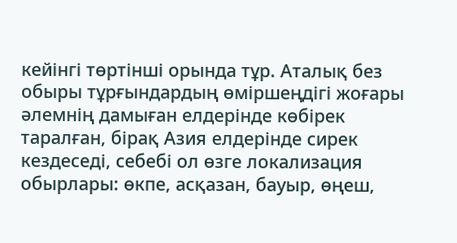кейінгі төртінші орында тұр. Аталық без обыры тұрғындардың өміршеңдігі жоғары әлемнің дамыған елдерінде көбірек таралған, бірақ Азия елдерінде сирек кездеседі, себебі ол өзге локализация обырлары: өкпе, асқазан, бауыр, өңеш,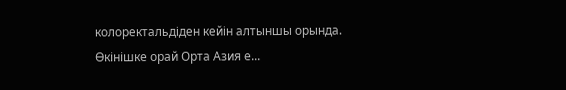колоректальдіден кейін алтыншы орында. Өкінішке орай Орта Азия е...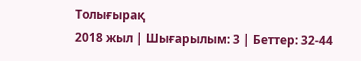Толығырақ
2018 жыл | Шығарылым: 3 | Беттер: 32-44